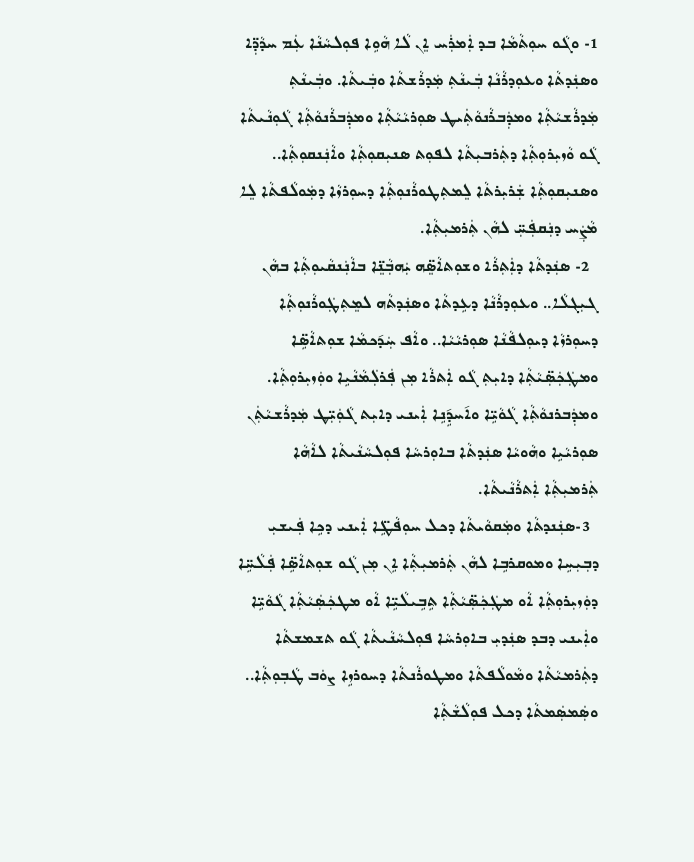1- ܘܓܵܘ ܚܘܼܬܵܡܵܐ ܒܕ ܐܲܡܪܲܚ ܐܸܢ ܠܵܐ ܗܵܘܹܐ ܦܘܼܠܚܵܢܵܐ ܥܲܡ ܚܕܵܕܼ̈ܐ ܘܣܢܲܕܬܵܐ ܘܥܘܼܕܪܵܢܵܐ ܒܲܝܢܵܬܼ ܡܲܕܪܵܫܬܵܐ ܘܒܲܝܬܵܐ. ܘܒܲܝܢܵܬܼ ܡܲܕܪܵܫܝܵܬܼܵܐ ܘܡܕܲܒܪܵܢܘܵܬܲܝܜ ܣܘܼܪܝܵܝܵܬܼܵܐ ܘܡܕܲܒܪܵܢܘܵܬܼܵܐ ܓܵܘܼܢܵܝܬܵܐ ܓܵܘ ܘܵܙܝܼܪܘܼܬܼܵܐ ܕܬܲܪܒܝܼܬܵܐ ܠܦܘܼܬ ܣܢܝܼܩܘܼܬܼܵܐ ܘܐܵܢܲܢܩܘܼܬܼܵܐ.. ܘܣܢܝܼܩܘܼܬܼܵܐ ܫܲܪܝܼܪܬܵܐ ܠܸܡܬܼܛܘܪܵܢܘܼܬܼܵܐ ܕܚܘܼܪܙܵܐ ܕܡܲܘܠܵܦܬܵܐ ܠܸܐ ܡܵܨܲܚ ܕܢܲܩܦܲܚܼ̈ ܠܗܵܢ ܬܲܪܡܝܼܬܼܵܐ.
  2- ܣܢܲܕܬܵܐ ܕܐܲܬܼܪܵܐ ܘܫܘܼܬܐܵܣܸ̈ܗ ܝܲܗܒܼܵܢܸ̈ܐ ܒܐܵܢܲܢܩܵܝܘܼܬܼܵܐ ܒܗܵܢ ܓܝܼܓܠܵܐ.. ܘܥܘܼܕܪܵܢܵܐ ܕܥܹܕܬܵܐ ܘܣܢܲܕܬܵܗ ܠܡܸܬܼܛܲܘܪܵܢܘܼܬܼܵܐ ܕܚܘܼܪܙܵܐ ܕܝܘܼܠܦܵܢܵܐ ܣܘܼܪܝܵܝܵܐ.. ܘܐܵܦ ܚܲܕ݇ܟܡܵܐ ܫܘܼܬܐܵܣܹ̈ܐ ܘܡܛܲܟܲܣܼ̈ܝܵܬܼܵܐ ܕܐܝܼܬܼ ܓܵܘ ܐܲܬܪܵܐ ܡܼܢ ܦܲܪܠܲܡܵܢܵܝܹܐ ܘܘܲܙܝܼܪܘܼܬܼܵܐ. ܘܡܕܲܒܪܢܘܵܬܼܵܐ ܓܵܘܵܝܹ̈ܐ ܘܐ݇ܚܕܹ݇ܢܹܐ ܐܲܝܢܝ ܕܐܝܼܬ ܓܵܘܲܝܼ̈ܜ ܡܲܕܪܵܫܝܵܬܲܢ ܣܘܼܪܝܵܝܹܐ ܘܗܵܘܝܵܐ ܣܢܲܕܬܵܐ ܒܐܘܼܪܚܵܐ ܦܘܼܠܚܵܢܵܝܬܵܐ ܠܐܵܗܵܐ ܬܲܪܡܝܼܬܼܵܐ ܐܲܬܪܵܢܵܝܬܵܐ.
  3-ܣܢܲܢܕܬܵܐ ܘܡܲܩܘܵܝܬܵܐ ܕܟܠ ܚܘܼܦܵܛܹ̈ܐ ܐܲܝܢܝ ܕܟܹܐ ܦܲܝܫܝܼ ܕܒܼܝܼܚܹܐ ܘܡܘܩܪܒܹܐ ܠܗܵܢ ܬܲܪܡܝܼܬܼܵܐ ܐܹܢ ܡܼܢ ܓܵܘ ܫܘܼܬܐܵܣܹ̈ܐ ܦܲܠܵܚܹ̈ܐ ܕܘܲܙܝܼܪܘܼܬܼܵܐ ܐܵܘ ܡܛܲܟܲܣܼ̈ܝܵܬܼܵܐ ܬܹܒܹܝܠܵܝܹ̈ܐ ܐܵܘ ܡܛܟܲܣܲܝܵܬܼܵܐ ܓܵܘܵܝܹ̈ܐ ܘܐܲܝܢܝ ܕܒܕ ܣܢܲܕܝܼ ܒܐܘܼܪܚܵܐ ܦܘܼܠܚܵܢܵܝܬܵܐ ܓܵܘ ܬܫܡܫܬܵܐ ܕܬܲܪܡܝܵܬܵܐ ܘܡܵܘܠܵܦܬܵܐ ܘܡܛܘܪܵܢܬܵܐ ܕܚܘܪܙܹܐ ܨܘܿܒ ܛܵܒܼܘܼܬܼܵܐ.. ܘܣܲܡܣܲܡܬܵܐ ܕܟܠ ܦܘܼܠܵܫܵܬܼܵܐ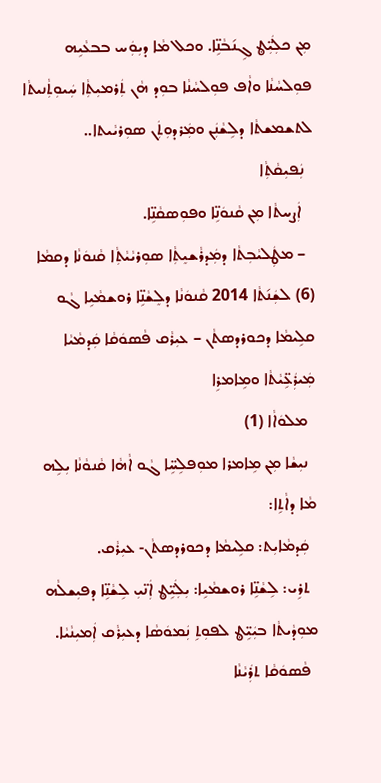ܡܼܢ ܟܠܲܝܼ̈ܜ ܓܹܢ݇ܒܵܢܹ̈ܐ. ܘܟܠ ܡܵܐ ܕܝܼܘܲܚ ܒܒܥܵܝܹܗ ܦܘܼܠܚܵܢܵܐ ܘܐܵܦ ܦܘܼܠܚܵܢܵܐ ܒܘܼܕ ܗܵܢ ܬܲܪܡܝܼܬܼܵܐ ܚܲܝܘܼܬܼܵܢܝܬܵܐ ܠܬܫܡܫܬܵܐ ܕܠܹܫܵܢܲܢ ܘܡܲܪܕܘܼܬܲܢ ܣܘܼܪܝܵܝܬܐ..
  ܢܲܦܝܼܩܵܬܼܵܐ
   ܐܲܨܚܬܵܐ ܡܼܢ ܩܵܢܘܿܢܹ̈ܐ ܘܦܘܼܣܩܵܢܹ̈ܐ.
  – ܡܛܲܠܝܵܒܼܬܵܐ ܕܡܲܕܪܵܫܝܸܬܼܵܐ ܣܘܼܪܝܵܝܵܬܼܵܐ ܩܵܢܘܿܢܵܐ ܕܩܡܵܐ (6) ܠܫܲܢ݇ܬܵܐ 2014 ܩܵܢܘܿܢܵܐ ܕܠܸܫܵܢܹ̈ܐ ܪܘܫܡܵܝܹܐ ܓܵܘ ܩܠܹܝܡܵܐ ܕܟܘܪܕܣܬܵܢ – ܥܝܼܪܵܩ ܦܵܣܘܿܩܵܐ ܩܲܕܡܵܝܵܐ ܡܲܝܪܲܥܹ̈ܝܵܬܵܐ ܘܡܹܐܡܪܹܐ
  ܡܠܘܿܐܵܐ (1)
  ܢܝܼܫܵܐ ܡܼܢ ܡܹܐܡܪܐ ܡܘܼܦܠܹܚܹ̈ܐ ܓܵܘ ܐܵܗܵܐ ܩܵܢܘܵܢܵܐ ܝܼܠܹܗ ܡܵܐ ܕܐܵܬܹܐ:
  ܩܲܕܡܵܐܝܼܬ: ܩܠܹܝܡܵܐ ܕܟܘܪܕܣܬܵܢ- ܥܝܼܪܵܩ.
  ܬܪܹܝ: ܠܹܫܵܢܹ̈ܐ ܪܘܫܡܵܝܹܐ: ܝܼܠܲܝܹ̈ܜ ܐܲܢ̈ܝܼ ܠܹܫܵܢܹ̈ܐ ܕܦܝܼܫܠܵܗ ܡܘܼܕܵܝܬܵܐ ܒܝܲܝܹ̈ܜ ܠܦܘܼܬܹ ܢܲܡܘܿܣܵܐ ܕܥܝܼܪܵܩ ܐܲܡܝܼܢܵܝܵܐ.
  ܦܵܣܘܿܩܵܐ ܬܪܲܝܵܢܵܐ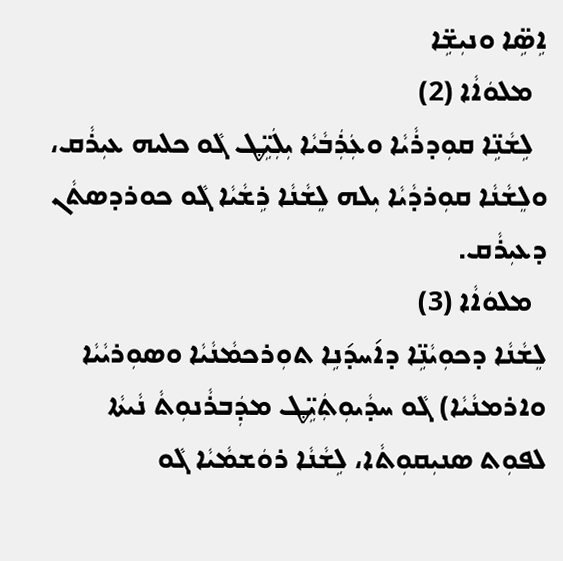ܐܹܣܹ̈ܐ ܘܢܝܼܫܹ̈ܐ
  ܡܠܘܿܐܵܐ (2)
  ܠܹܫܵܢܹ̈ܐ ܩܘܼܕܪܵܝܵܐ ܘܥܲܪܲܒܵܝܵܐ ܝܼܠܲܝܹ̈ܜ ܓܵܘ ܟܠܝܗ ܥܝܼܪܵܩ، ܘܠܸܫܵܢܵܐ ܩܘܼܪܕܵܝܵܐ ܝܼܠܗ ܠܸܫܵܢܵܐ ܪܹܫܵܝܵܐ ܓܵܘ ܟܘܪܕܣܬܵܢ ܕܥܝܼܪܵܩ.
  ܡܠܘܿܐܵܐ (3)
ܠܸܫܵܢܵܐ ܕܟܘܼܝܵܢܹ̈ܐ ܕܐ݇ܚܕ݇ܢܹܐ ܬܘܼܪܟܡܵܢܵܝܵܐ ܘܣܘܼܪܝܵܝܵܐ ܘܐܪܡܢܵܝܵܐ) ܓܵܘ ܚܕܵܝܘܼܬܲܝܹ̈ܜ ܡܕܲܒܪܵܢܘܼܬܵ ܢܵܝܬܵܐ ܠܦܘܼܬ ܣܢܝܼܩܘܼܬܵܐ، ܠܹܫܵܢܵܐ ܪܘܿܫܡܵܝܵܐ ܓܵܘ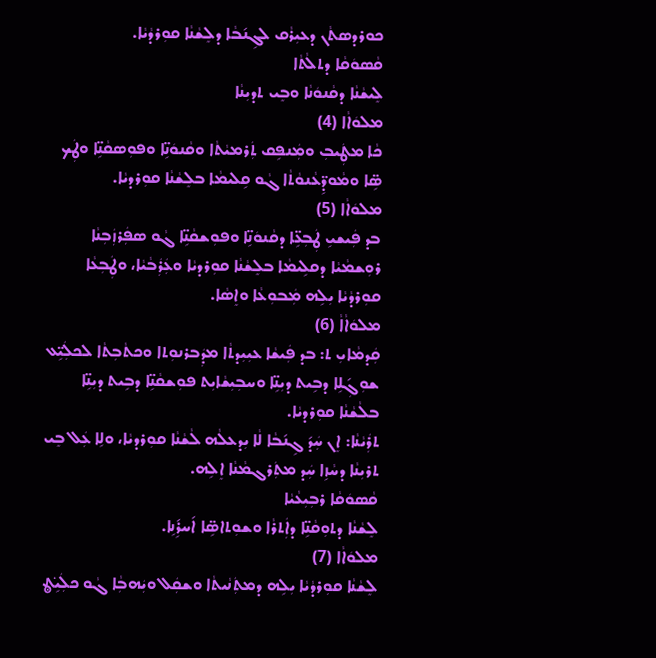ܟܘܪܕܣܬܵܢ ܕܥܝܼܪܵܩ ܠܓܹܢ݇ܒܵܐ ܕܠܸܫܵܢܵܐ ܩܘܼܪܕܵܝܵܐ.
ܩܵܣܘܿܩܵܐ ܕܬܠܵܬܵܐ
ܠܸܝܫܵܢܵܐ ܕܩܵܢܘܿܢܵܐ ܘܒܸܝ ܬܕܝܼܢܵܐ
ܡܠܘܿܐܵܐ (4)
ܟܵܐ ܡܛܲܝܒܼ ܘܡܲܢܦܹܩ ܬܲܪܡܝܵܬܵܐ ܘܩܵܢܘܿܢܹ̈ܐ ܘܦܘܼܣܩܵܢܹ̈ܐ ܘܛܲܟ ܣܹ̈ܐ ܘܡܵܘܕܹ̈ܥܵܢܘܵܬܵܐ ܓܵܘ ܩܹܠܝܡܵܐ ܒܠܸܫܵܢܵܐ ܩܘܼܪܕܝܵܐ.
ܡܠܘܿܐܵܐ (5)
ܒܕ ܦܲܝܫܝܹ ܛܲܒܼܥܹ̈ܐ ܕܩܵܢܘܿܢܹ̈ܐ ܘܦܘܼܫܩܵܢܹ̈ܐ ܓܵܘ ܣܦܲܪܙܲܒܼܢܵܐ ܪܘܼܫܡܵܝܵܐ ܕܩܠܹܝܡܵܐ ܒܠܸܫܵܢܵܐ ܩܘܼܪܕܝܵܐ ܘܥܲܪܲܒܵܝܵܐ، ܘܛܲܒܼܥܵܐ ܩܘܼܪܕܵܝܵܐ ܝܼܠܹܗ ܡܲܒܘܼܥܵܐ ܘܐܸܣܵܐ.
ܡܠܘܿܐܵܐܵ (6)
ܩܲܕܡܵܐܝܼ ܬ: ܒܕ ܦܲܝܫܵܐ ܥܝܼܝܼܕܬܵܐ ܡܕܲܒܪܢܘܼܬܐ ܘܟܬܵܒܼܬܵܐ ܠܟܠܲܝܹ̈ܥ ܫܘܼܓܼ݇ܠܹܐ ܕܒܹܝܬ ܕܝܼܢܹ̈ܐ ܘܚܒܼܝܼܫܵܐܝܼܬ ܦܘܼܫܩܵܢܹ̈ܐ ܕܒܹܝܬ ܕܝܼܢܹ̈ܐ ܒܠܵܫܵܢܵܐ ܩܘܼܪܕܝܵܐ.
ܬܪܲܝܵܢܵܐ: ܐܸܢ ܚܲܕ݇ ܓܹܢ݇ܒܵܐ ܠܵܐ ܝܼܕܥܠܵܗ ܠܵܫܵܢܵܐ ܩܘܼܪܕܝܵܐ، ܘܠܹܐ ܥܲܠ ܒܸܝ ܬܪܝܼܢܵܐ ܕܚܵܙܹܐ ܚܲܕ ܡܬܲܪܓܡܵܢܵܐ ܐܸܠܹܗ.
ܩܵܣܘܿܩܵܐ ܪܒܼܝܼܥܵܝܵܐ
ܠܸܫܵܢܵܐ ܕܬܘܼܩܵܢܹ̈ܐ ܕܐܲܬܪܵܐ ܘܫܘܼܬܐܣܹ̈ܐ ܐ݇ܚܪܹ݇ܢܹܐ.
ܡܠܘܿܐܵܐ (7)
ܠܸܫܵܢܵܐ ܩܘܼܪܕܵܝܵܐ ܝܼܠܹܗ ܕܡܬܲܢܵܝܬܵܐ ܘܫܩܲܠ ܘܝܲܗܒܼܵܐ ܓܵܘ ܟܠܲܝܹ݁ܜ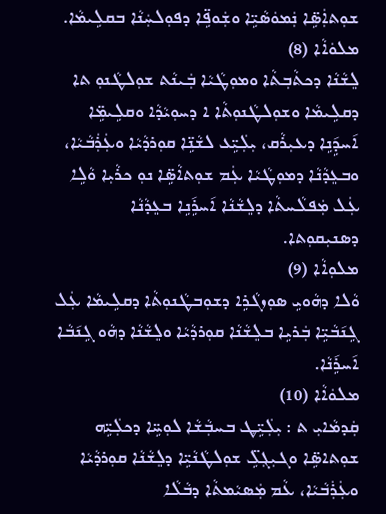ܫܘܼܬܐܲܣܹ̈ܐ ܢܲܡܘܿܣܵܝܹ̈ܐ ܘܫܲܘܦܹ̈ܐ ܕܦܘܼܠܚܲܢܵܐ ܒܩܠܹܝܡܵܐ.
ܡܠܘܿܐܵܐ (8)
ܠܸܫܵܢܵܐ ܕܟܬܵܒܼܬܵܐ ܘܡܘܼܛܵܝܵܐ ܒܲܝܢܵܬ ܫܘܼܠܛܵܢܘܼ ܬܐ ܕܩܠܹܝܡܵܐ ܘܫܘܼܠܛܵܢܘܼܬܵܐ ܐ ܕܚܘܼܝܵܕܵܐ ܘܩܠܹܝܡܹ̈ܐ ܐ݇ܚܕܹ݇ܢܹܐ ܕܥܝܼܪܵܩ، ܝܼܠܲܝܹ̈ܥ ܠܫܵܢܹ̈ܐ ܩܘܼܪܕܵܝܵܐ ܘܥܲܪܲܒܵܝܵܐ، ܘܒܥܸܕܵܢܵܐ ܕܡܘܼܛܵܝܵܐ ܥܲܡ ܫܘܼܬܐܵܣܹ̈ܐ ܢܘܼ ܟܪܵܝܼܐ ܘܵܠܹܐ ܥܲܠ ܡܲܦܠܵܚܬܵܐ ܕܠܸܫܵܢܵܐ ܐ݇ܚܪܹ݇ܢܹܐ ܒܥܸܕܵܢܵܐ ܕܣܢܝܼܩܘܼܬܐ.
ܡܠܘܼܐܵܐ (9)
ܘܵܠܐ ܕܗܵܘܝܹ ܣܘܼܙܓܵܪܹܐ ܕܫܘܼܒܛܵܢܘܼܬܵܐ ܕܩܠܹܝܡܵܐ ܥܲܠ ܓܹܢ݇ܒܵܝܹ̈ܐ ܒܲܪܝܹܐ ܒܠܸܫܵܢܵܐ ܩܘܼܪܕܵܝܵܐ ܘܠܸܫܵܢܵܐ ܕܗܵܘ ܓܹܢ݇ܒܵܐ ܐ݇ܚܪܹ݇ܢܵܐ.
ܡܠܘܿܐܵܐ (10)
ܩܲܕܡܵܐܝܼ ܬ : ܝܼܠܲܝܹ̈ܜ ܒܚܒܼܵܫܵܐ ܠܘܼܚܹ̈ܐ ܕܟܠܲܝܹ̈ܗ ܫܘܼܬܐܣܹ̈ܐ ܘܓܝܼܓܼܠܹ̈ ܫܘܼܠܛܵܢܵܝܹ̈ܐ ܕܠܸܫܵܢܵܐ ܩܘܼܪܕܵܝܵܐ ܘܥܲܪܲܒܵܝܵܐ، ܥܵܡ ܡܲܣܝܵܡܬܵܐ ܕܒܵܠܵܐ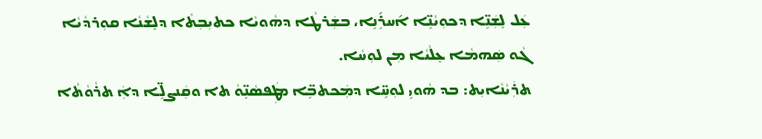ܥܲܠ ܠܸܫܲܢܹ̈ܐ ܕܟܘܼܝܵܢܹ̈ܐ ܐ݇ܚܪܹ݇ܢܹܐ، ܒܫܲܪܛܵܐ ܕܗܵܘܝܵܐ ܟܬܝܼܒܼܬܵܐ ܕܠܸܫܵܢܵܐ ܩܘܼܪܕܵܝܵܐ ܓܵܘ ܣܲܗܡܵܐ ܥܸܠܵܝܵܐ ܡܼܢ ܠܘܼܚܵܐ.
ܬܪܲܝܵܢܵܐܝܼܬ: ܒܕ ܗܵܘܝܹ ܠܘܼܚܹ̈ܐ ܕܡܲܟܬܒܹ̈ܐ ܡܛܲܦܣܵܢܹ̈ܘܵ ܬܐ ܘܩܲܢܨܠܹ̈ܐ ܕܐܲ ܬܪܵܘܵܬܵܐ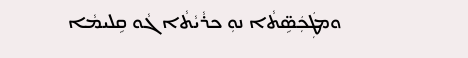ܘܡܛܲܟܲܣܹ̈ܬܵܐ ܢܘܼ ܟܪܵܝܵܬܵܐ ܓܵܘ ܩܹܠܝܡܵܐ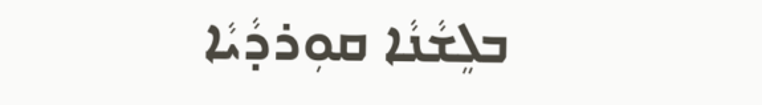ܒܠܸܫܵܢܵܐ ܩܘܼܪܕܵܝܵܐ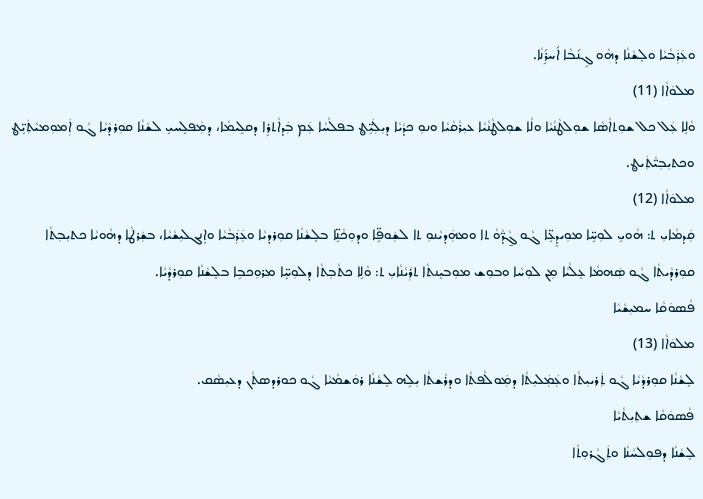ܘܥܲܪܲܒܵܝܵܐ ܘܠܸܫܵܢܵܐ ܕܗܵܘ ܓܹܢ݇ܒܵܐ ܐ݇ܚܪܹ݇ܢܵܐ.
ܡܠܘܿܐܵܐ (11)
ܘܵܠܹܐ ܥܲܠ ܟܠ ܫܘܼܬܐܵܣܵܐ ܫܘܼܠܛܵܢܵܝܵܐ ܘܠܵܐ ܫܘܼܠܛܵܢܵܝܵܐ ܥܝܼܪܵܩܵܝܵܐ ܘܢܘܼ ܟܕܵܝܵܐ ܕܝܼܠܲܝܹ̈ܜ ܒܦܠܵܚܵܐ ܥܲܡ ܒܲܕܐܵܬܪܹܐ ܕܩܠܹܝܡܵܐ، ܕܡܲܦܠܹܚܝܹ ܠܫܵܢܵܐ ܩܘܼܪܕܵܝܵܐ ܓܵܘ ܐܲܡܘܼܡܝܵܬܲܝܹ̈ܜ ܘܟܬܝܼܒܼܝ̈ܵܬܲܝܜ.
ܡܠܘܿܐܵܐ (12)
ܩܲܕܡܵܐܝܼ ܬ: ܗܵܘܝܹ ܠܘܼܚܹ̈ܐ ܡܘܼܝܕܸܥܹ̈ܐ ܓܵܘ ܓ̱ܵܕ̈ܵܘܵ ܬܐ ܘܡܗܲܕܝܵܢܘܼ ܬܐ ܠܫܲܘܦܹ̈ܐ ܘܕܘܼܟܵܢܹ̈ܐ ܒܠܸܫܵܢܵܐ ܩܘܼܪܕܝܵܐ ܘܥܲܪܲܒܵܝܵܐ ܘܐܸܢܓܠܝܼܫܵܝܵܐ، ܒܫܲܪܛܵܐ ܕܗܵܘܝܵܐ ܟܬܝܼܒܼܬܵܐ ܩܘܼܪܕܵܝܬܵܐ ܓܵܘ ܣܲܗܡܵܐ ܥܸܠܵܝܵܐ ܡܼܢ ܠܘܼܚܵܐ ܘܒܘܼܫ ܡܘܼܒܝܸܢܬܵܐ ܬܪܲܝܵܢܵܐܝܼ ܬ: ܘܵܠܹܐ ܟܬܵܒܼܬܵܐ ܕܠܘܼܚܹ̈ܐ ܡܪܘܼܟܒܹܐ ܒܠܸܫܵܢܵܐ ܩܘܼܪܕܵܝܵܐ.
ܦܵܣܘܿܩܵܐ ܚܡܝܼܫܵܝܵܐ
ܡܠܘܿܐܵܐ (13)
ܠܸܫܵܢܵܐ ܩܘܼܪܕܵܝܵܐ ܓܵܘ ܬܲܪܝܝܼܬܵܐ ܘܥܲܡܲܠܝܼܬܵܐ ܕܡܲܘܠܵܦܬܵܐ ܘܕܪܵܫܬܵܐ ܝܼܠܹܗ ܠܸܫܵܢܵܐ ܪܘܿܫܡܵܝܵܐ ܓܵܘ ܟܘܪܕܣܬܵܢ ܕܥܝܼܤܵܩ.
ܦܵܣܘܿܩܵܐ ܫܬܼܝܼܬܵܝܵܐ
ܠܸܫܵܢܵܐ ܕܦܘܼܠܚܵܢܵܐ ܘܬܲܓܵܪܘܼܬܵܐ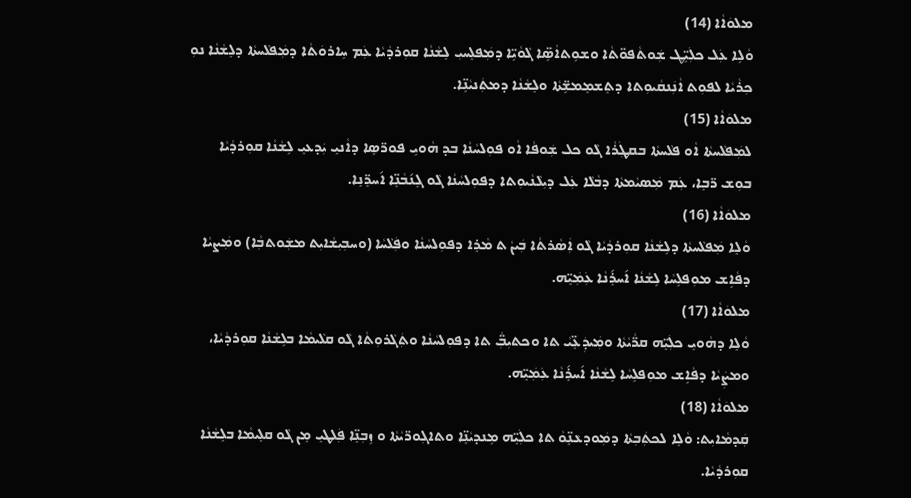ܡܠܘܿܐܵܐ (14)
ܘܵܠܹܐ ܥܲܠ ܟܠܲܝܹ̈ܜ ܫܲܘܬܵܦܘ̈ܬܵܐ ܘܫܘܹܬܐܵܣܹ̈ܐ ܓܵܘܵܝܹ̈ܐ ܕܡܲܦܠܸܚܝܼ ܠܸܫܵܢܵܐ ܩܘܼܪܕܵܝܵܐ ܥܲܡ ܚܹܐܪܘܿܬܵܐ ܕܡܲܦܠܵܚܬܵܐ ܕܠܸܫܵܢܵܐ ܢܘܼ ܟܼܪܵܝܵܐ ܠܦܘܼܬ ܐܵܢܲܢܩܵܝܘܼܬܐ ܕܬܸܫܡܸܡܫܹ̈ܬܵܐ ܘܠܸܫܵܢܵܐ ܕܡܬܲܢܝܵܢܹ̈ܐ.
ܡܠܘܿܐܵܐ (15)
ܠܡܲܦܠܵܚܬܵܐ ܐܵܘ ܦܠܵܚܬܵܐ ܒܩܛܲܪܵܐ ܓܵܘ ܟܠ ܫܲܘܦܵܐ ܐܵܘ ܦܘܼܠܚܵܢܵܐ ܒܕ ܗܵܘܝܹ ܦܘܪ̈ܣܸܐ ܕܐܵܢܝܸ ܝܲܕܥܝܸ ܠܹܫܵܢܵܐ ܩܘܼܪܕܵܝܵܐ ܒܘܼܫ ܪ̈ܒܸܐ، ܥܲܡ ܡܲܣܝܵܡܬܵܐ ܕܒܵܠܵܐ ܥܲܠ ܕܝܼܠܵܢܵܝܘܼܬܐ ܕܦܘܼܠܚܵܢܵܐ ܓܵܘ ܓܸܢ݇ܒܵܢܸ̈ܐ ܐ݇ܚܪܸ̈ܢܸܐ.
ܡܠܘܿܐܵܐ (16)
ܘܵܠܸܐ ܡܲܦܠܵܚܬܵܐ ܕܠܹܫܵܢܵܐ ܩܘܼܪܕܵܝܵܐ ܓܵܘ ܐܲܣܵܪܬܵܐ ܒܲܝܢܵ ܬ ܡܵܪܸܐ ܕܦܘܼܠܚܵܢܵܐ ܘܦܲܠܵܚܵܐ (ܘܚܒܼܝܼܫܵܐܝܼܬ ܡܫܲܘܬܒܼܵܐ) ܘܡܲܨܝܵܐ ܕܦܵܐܹܫ ܡܘܼܦܠܹܚܵܐ ܠܹܫܵܢܵܐ ܐ݇ܚܪܸ݇ܢܵܐ ܥܲܡܲܝܸ̈ܗ.
ܡܠܘܿܐܵܐ (17)
ܘܵܠܸܐ ܕܗܵܘܝܸ ܟܠܲܝܸ̈ܗ ܩܪ̈ܵܝܵܬܵܐ ܘܡܲܝܕܲܥܸ̈ܝܵ ܬܐ ܘܟܬܝܼܒܼ̈ܵ ܬܐ ܕܦܘܼܠܚܵܢܵܐ ܘܬܲܓܵܪܘܼܬܵܐ ܓܵܘ ܩܠܵܝܡܵܐ ܒܠܹܫܵܢܵܐ ܩܘܼܪܕܵܝܵܐ، ܘܡܨܲܝܵܐ ܕܦܵܐܹܫ ܡܘܼܦܠܹܚܵܐ ܠܹܫܵܢܵܐ ܐ݇ܚܪܸ݇ܢܵܐ ܥܲܡܲܝܸ̈ܗ.
ܡܠܘܿܐܵܐ (18)
ܩܲܕܡܵܐܝܼܬ: ܘܵܠܸܐ ܠܟܬܲܒܼܬܵܐ ܕܡܲܘܕܥܵܢܸ̈ܘܵ ܬܐ ܟܠܲܝܸ̈ܗ ܡܹܢܕܝܵܢܸ̈ܐ ܘܬܐܓܼܘܪ̈ܝܵܬܵܐ ܘ ܙܹܒܼܢܸ̈ܐ ܦܲܠܛܝܸ ܡܸܢ ܓܵܘ ܩܠܸܝܡܵܐ ܒܠܹܫܵܢܵܐ ܩܘܼܪܕܵܝܵܐ.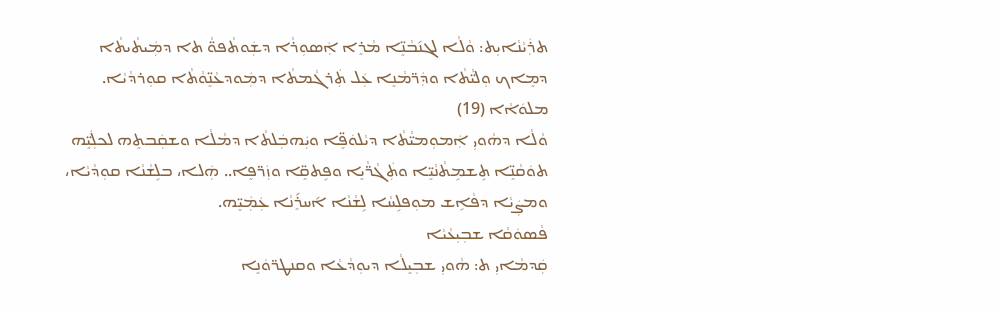ܬܪܲܝܵܢܵܐܝܼܬ: ܘܵܠܵܐ ܠܓܢ݇ܒܵܢܸ̈ܐ ܡܵܪܸܐ ܐܲܣܘܼܪܵܐ ܕܫܲܘܬܵܦܘ̈ܵ ܬܐ ܕܡܲܝܬܵܝܬܵܐ ܕܡܸܐܟ ܘܼܠܝ̈ܵܬܵܐ ܘܕܲܪ̈ܡܵܢܸܐ ܥܲܠ ܬܲܪܓܵܡܬܵܐ ܕܡܲܘܕܥܵܢܸ̈ܘܵܬܵܐ ܩܘܼܪܕܵܝܵܐ.
ܡܠܘܿܐܵܐ (19)
ܘܵܠܵܐ ܕܗܵܘܝܼ ܐܲܡܘܼܡܝ̈ܵܬܵܐ ܕܝܵܠܘܿܦܸ̈ܐ ܘܝܲܗܒܲܠܬܵܐ ܕܡܵܠܵܐ ܘܫܩܲܒܬܸܗ ܠܟܠܲܝܸ̈ܗ ܬܘܿܩܵܢܸ̈ܐ ܬܹܫܡܹܬܵܢܵܝܸ̈ܐ ܘܬܲܓܵܪ̈ܵܝܸܐ ܘܦܹܬܩܸ̈ܐ ܘܙܲܪ̈ܦܸܐ.. ܗܲܠܐ، ܒܠܹܫܵܢܵܐ ܩܘܼܕܵܝܵܐ، ܘܡܨܲܝܵܐ ܕܦܵܐܹܫ ܡܘܼܦܠܹܚܵܐ ܠܹܫܵܢܵܐ ܐ݇ܚܪܸ݇ܢܵܐ ܥܲܡܲܝܸ̈ܗ.
ܦܵܣܘܿܩܵܐ ܫܒܼܝܼܥܵܝܵܐ
ܩܲܕܡܵܐܝܼ ܬ: ܗܵܘܝܼ ܫܒܼܝܸܠܵܐ ܕܝܘܼܕܵܥܵܐ ܘܩܢܛܪ̈ܘܿܢܸܐ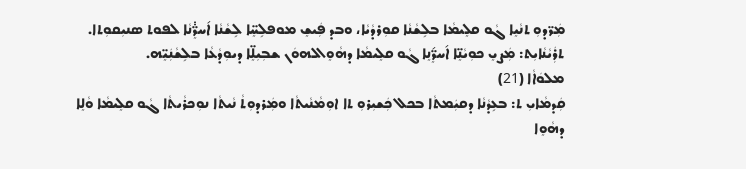ܡܲܪ̈ܕܘܼ ܬܢܵܝܸܐ ܓܵܘ ܩܠܸܝܡܵܐ ܒܠܹܫܵܢܵܐ ܩܘܼܪܕܵܝܵܐ، ܘܒܕ ܦܲܝܫܸ ܡܘܦܠܹܚܸ̈ܐ ܠܹܫܵܢܵܐ ܐ݇ܚܪܸ̈݃ܢܵܐ ܠܦܘܬ ܣܢܝܼܩܘܼܬܐ.
ܬܪܲܝܵܢܵܐܝܼܬ: ܡܲܨܝܸ ܟܘܼܝܵܢܸ̈ܐ ܐ݇ܚܪܸ̈݇ܢܸܐ ܓܵܘ ܩܠܸܝܡܵܐ ܕܗܵܘܸܐܠܗܘܿܢ ܫܒܼܝܼܠܸ̈ܐ ܕܝܘܼܕܵܥܵܐ ܒܠܹܫܵܢܲܝܸ̈ܗ.
ܡܠܘܿܐܵܐ (21)
ܩܲܕܡܵܐܝܼ ܬ: ܒܥܹܕܵܢܵܐ ܕܩܝܲܡܬܵܐ ܒܟܠ ܟܲܫܝܼܪܘܼ ܬܐ ܐܘܼܡܵܢܵܝܬܵܐ ܘܡܲܪܕܘܼܬܵ ܢܵܝܬܵܐ ܢܘܼܟܪܵܝܬܵܐ ܓܵܘ ܩܠܸܝܡܵܐ ܘܵܠܸܐ ܕܗܵܘܸܐ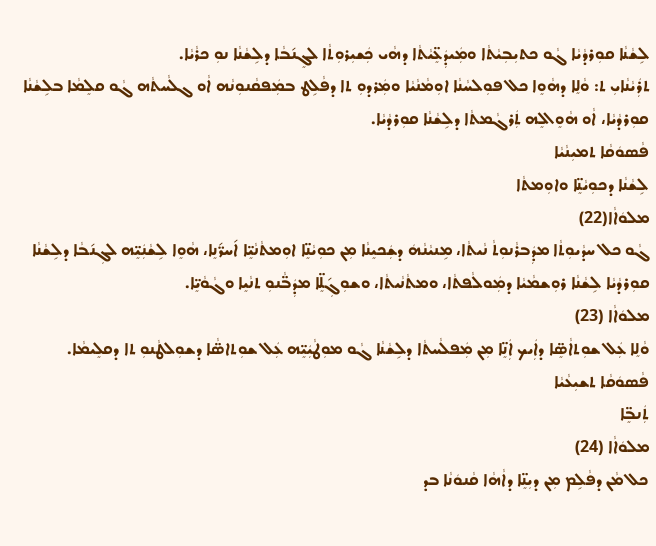ܠܹܫܵܢܵܐ ܩܘܼܪܕܵܝܵܐ ܓܵܘ ܟܬܝܼܒܼܝܵܬܵܐ ܘܡܲܝܕܲܥܸ̈ܝܵܬܵܐ ܕܗܵܝ ܟܲܫܝܼܪܘܼܬܵܐ ܠܓܸܢ݇ܒܵܐ ܕܠܹܫܵܢܵܐ ܢܘܼ ܟܪܵܝܵܐ.
ܬܪܲܝܵܢܵܐܝܼ ܬ: ܘܵܠܸܐ ܕܗܵܘܸܐ ܟܠ ܦܘܼܠܚܵܢܵܐ ܐܘܼܡܵܢܵܝܵܐ ܘܡܲܪܕܘܼ ܬܐ ܕܦܵܠܹܛ ܒܡܲܦܩܵܢܘܼܢܵܗ ܐܵܘ ܓܠܵܚܬܵܗ ܓܵܘ ܩܠܸܡܵܐ ܒܠܹܫܵܢܵܐ ܩܘܼܪܕܵܝܵܐ، ܐܵܘ ܗܵܘܸܐܠܸܗ ܬܲܪܓܵܡܬܵܐ ܕܠܹܫܵܢܵܐ ܩܘܼܪܕܵܝܵܐ.
ܦܵܣܘܿܩܵܐ ܬܡܝܼܢܵܝܵܐ
ܠܹܫܵܢܵܐ ܕܟܘܼܝܵܢܸ̈ܐ ܘܐܘܼܡܬܵܐ
ܡܠܘܿܐܵܐ(22)
ܓܵܘ ܟܠ ܚܕܵܝܘܼܬܵܐ ܡܕܲܒܪܵܢܘܼܬܵ ܢܵܝܬܵܐ، ܡܹܢܝܵܢܵܗܿ ܕܫܲܟܝܸܢܵܐ ܡܼܢ ܟܘܼܝܵܢܸ̈ܐ ܐܘܼܡܬܵܢܵܝܸ̈ܐ ܐ݇ܚܪ̈݇ܢܸܐ، ܗܵܘܸܐ ܠܹܫܵܢܲܝܸ̈ܗ ܠܓܼܢ݇ܒܵܐ ܕܠܹܫܵܢܵܐ ܩܘܼܪܕܵܝܵܐ ܠܹܫܵܢܵܐ ܪܘܼܫܡܵܝܵܐ ܕܡܲܘܠܵܦܬܵܐ، ܘܡܬܵܢܵܝܬܵܐ، ܘܫܘܼܓܼ݇ܠܸ̈ܐ ܡܕܲܒ̈ܵܢܘܼ ܬܢܵܝܸܐ ܘܓܵܘܵܝܸ̈ܐ.
ܡܠܘܿܐܵܐ (23)
ܘܵܠܸܐ ܥܲܠ ܫܘܼܬܐܵܣܸ̈ܐ ܕܐܲܝܟ ܐܲܢܸ̈ܐ ܡܼܢ ܡܲܦܠܵܚܬܵܐ ܕܠܹܫܵܢܵܐ ܓܵܘ ܡܘܼܛܵܝܲܝܸ̈ܗ ܥܲܠ ܫܘܼܬܐܣ̈ܵܐ ܕܫܘܼܠܛܵܢܘܼ ܬܐ ܕܩܠܸܝܡܵܐ.
ܦܵܣܘܿܩܵܐ ܬܫܝܼܥܵܝܵܐ
ܬܲܢܒܸ̈ܐ
ܡܠܘܿܐܵܐ (24)
ܟܠ ܡܵܢ ܕܦܵܠܹܡ ܡܼܢ ܕܝܼܢܸ̈ܐ ܕܐܵܗܵܐ ܩܵܢܘܿܢܵܐ ܒܕ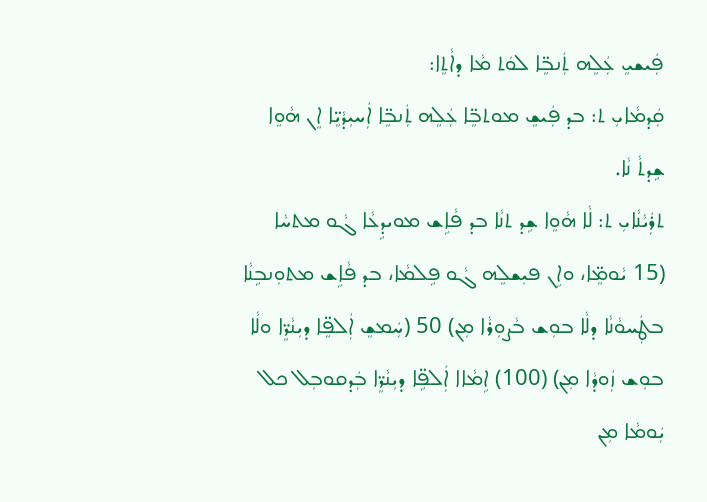ܦܲܝܫܝܸ ܥܲܠܸܗ ܬܲܢܒܸ̈ܐ ܠܘܿܬ ܡܵܐ ܕܐܵܬܸܐ:
ܩܲܕܡܵܐܝܼ ܬ: ܒܕ ܦܲܝܫܸ ܡܘܬܒܸ̈ܐ ܥܲܠܸܗ ܬܲܢܒܸ̈ܐ ܐܲܚܝܼܕܵܝܸ̈ܐ ܐܸܢ ܗܵܘܸܐ ܫܹܕܬܵ ܢܵܐ.
ܬܪܲܝܵܢܵܐܝܼ ܬ: ܠܵܐ ܗܵܘܸܐ ܫܹܕ ܬܢܵܐ ܒܕ ܦܵܐܹܫ ܡܘܝܕܹܥܵܐ ܓܵܘ ܡܬܚܵܐ (15 ܝܵܘܡܸ̈ܐ، ܘܐܹܢ ܦܝܼܫܠܸܗ ܓܵܘ ܦܹܠܡܵܐ، ܒܕ ܦܵܐܹܫ ܡܬܘܼܢܒܹܢܵܐ ܒܛܲܚܘܵܢܵܐ ܕܠܵܐ ܒܘܼܫ ܒܵܨܘܼܪܵܐ ܡܼܢ) 50 (ܚܲܡܫܸ ܐܲܠܦܸ̈ܐ ܕܝܼܢܵܪܸ̈ܐ ܘܠܵܐ ܒܘܼܫ ܙܲܘܕܵܐ ܡܼܢ) (100) ܐܹܡܵܐܐ ܐܲܠܦܹ̈ܐ ܕܝܼܢܵܪܸ̈ܐ ܒܲܕܩܘܒܼܠ ܟܠ ܝܲܘܡܵܐ ܡܼܢ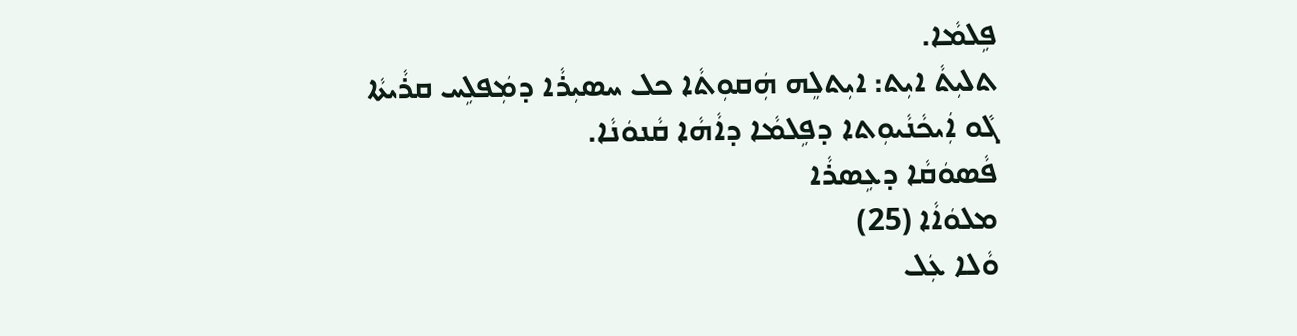ܦܹܠܡܵܐ.
ܬܠܝܼܬܵ ܐܝܼܬ: ܐܝܼܬܠܸܗ ܗܲܩܘܼܬܵܐ ܟܠ ܚܣܝܼܪܵܐ ܕܡܲܦܠܹܚ ܩܪܵܝܬܵܐ ܓܵܘ ܐܲܝܟܵܢܵܝܘܼܬܐ ܕܦܹܠܡܵܐ ܕܐܵܗܵܐ ܩܵܢܘܿܢܵܐ.
ܦܵܣܘܿܩܵܐ ܕܥܹܣܪܵܐ
ܡܠܘܿܐܵܐ (25)
ܘܵܠܐ ܥܲܠ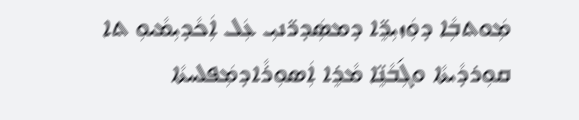ܡܲܘܬܒܼܵܐ ܕܘܲܙܝܼܪܸ̈ܐ ܕܡܣܲܕܪ̈ܢܝܼ ܥܲܠ ܐܲܟܵܕܝܼܡܵܝܘܼ ܬܐ ܩܘܼܪܕܵܝܬܵܐ ܘܓܼ݇ܒܵܢܸ̈ܐ ܡܵܪܸܐ ܐܲܣܘܼܪܵܐܕܡܲܦܠܚܬܵܐ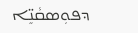ܕܦܘܼܣܩܵܢܸ̈ܐ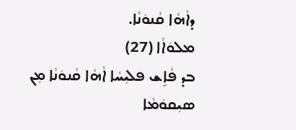ܕܐܵܗܵܐ ܩܵܢܘܿܢܵܐ.
ܡܠܘܿܐܵܐ (27)
ܒܕ ܦܵܐܹܫ ܦܠܝܼܚܵܐ ܐܵܗܵܐ ܩܵܢܘܿܢܵܐ ܡܼܢ ܣܝܼܩܘܿܡܵܐ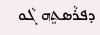ܕܦܪܵܣܬܸܗ ܓܵܘ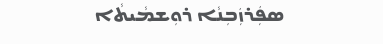ܣܦܲܪܙܲܒܼܢܵܐ ܪܘܼܫܡܵܝܬܵܐ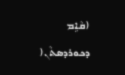(ܩܵܐܹܡ ܕܟܘܪܕܣܬܵܢ(